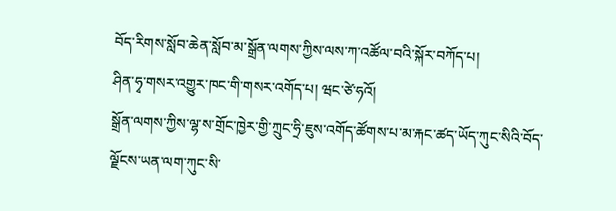བོད་རིགས་སློབ་ཆེན་སློབ་མ་སྒྲོན་ལགས་ཀྱིས་ལས་ཀ་འཚོལ་བའི་སྐོར་བཀོད་པ།
ཤིན་ཧྭ་གསར་འགྱུར་ཁང་གི་གསར་འགོད་པ། ཝང་ཙེ་ཧའོ།
སྒྲོན་ལགས་ཀྱིས་ལྷ་ས་གྲོང་ཁྱེར་གྱི་ཀྲུང་ཧྲི་ཇུས་འགོད་ཚོགས་པ་མ་རྐང་ཚད་ཡོད་ཀུང་སིའི་བོད་ལྗོངས་ཡན་ལག་ཀུང་སི་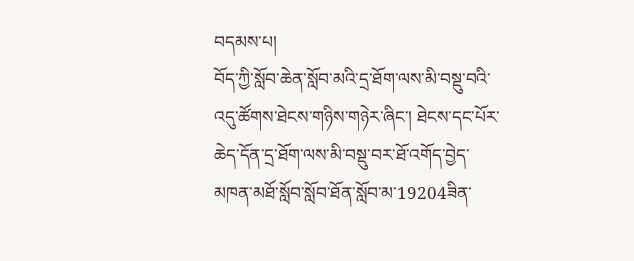བདམས་པ།
བོད་ཀྱི་སློབ་ཆེན་སློབ་མའི་དྲ་ཐོག་ལས་མི་བསྡུ་བའི་འདུ་ཚོགས་ཐེངས་གཉིས་གཉེར་ཞིང་། ཐེངས་དང་པོར་ཆེད་དོན་དྲ་ཐོག་ལས་མི་བསྡུ་བར་ཐོ་འགོད་བྱེད་མཁན་མཐོ་སློབ་སློབ་ཐོན་སློབ་མ་19204ཟིན་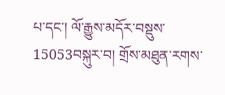པ་དང་། ལོ་རྒྱུས་མདོར་བསྡུས་15053བསྐུར་བ། གྲོས་མཐུན་རགས་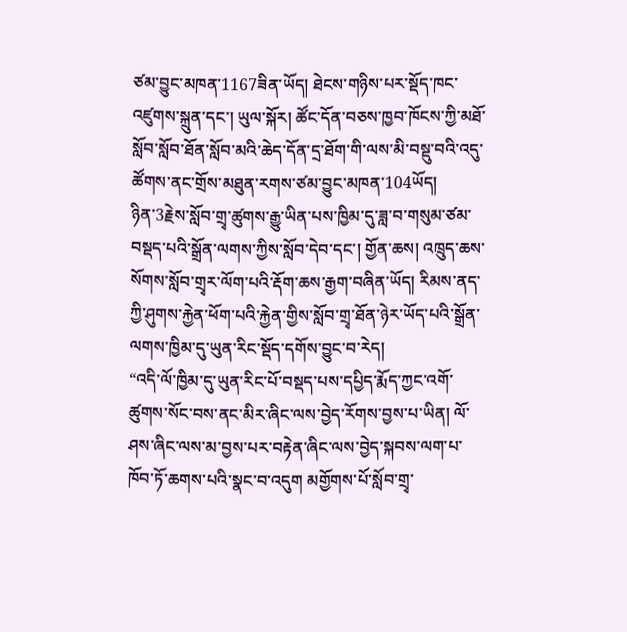ཙམ་བྱུང་མཁན་1167ཟིན་ཡོད། ཐེངས་གཉིས་པར་སྡོད་ཁང་འཛུགས་སྐྲུན་དང་། ཡུལ་སྐོར། ཚོང་དོན་བཅས་ཁྱབ་ཁོངས་ཀྱི་མཐོ་སློབ་སློབ་ཐོན་སློབ་མའི་ཆེད་དོན་དྲ་ཐོག་གི་ལས་མི་བསྡུ་བའི་འདུ་ཚོགས་ནང་གྲོས་མཐུན་རགས་ཙམ་བྱུང་མཁན་104ཡོད།
ཉིན་3རྗེས་སློབ་གྲྭ་ཚུགས་རྒྱུ་ཡིན་པས་ཁྱིམ་དུ་ཟླ་བ་གསུམ་ཙམ་བསྡད་པའི་སྒྲོན་ལགས་ཀྱིས་སློབ་དེབ་དང་། གྱོན་ཆས། འཁྲུད་ཆས་སོགས་སློབ་གྲྭར་ལོག་པའི་རྡོག་ཆས་རྒྱག་བཞིན་ཡོད། རིམས་ནད་ཀྱི་ཤུགས་རྐྱེན་ཕོག་པའི་རྐྱེན་གྱིས་སློབ་གྲྭ་ཐོན་ཉེར་ཡོད་པའི་སྒྲོན་ལགས་ཁྱིམ་དུ་ཡུན་རིང་སྡོད་དགོས་བྱུང་བ་རེད།
“འདི་ལོ་ཁྱིམ་དུ་ཡུན་རིང་པོ་བསྡད་པས་དཔྱིད་རྨོད་ཀྱང་འགོ་ཚུགས་སོང་བས་ནང་མིར་ཞིང་ལས་བྱེད་རོགས་བྱས་པ་ཡིན། ལོ་ཤས་ཞིང་ལས་མ་བྱས་པར་བརྟེན་ཞིང་ལས་བྱེད་སྐབས་ལག་པ་ཁོབ་ཏོ་ཆགས་པའི་སྣང་བ་འདུག མགྱོགས་པོ་སློབ་གྲྭ་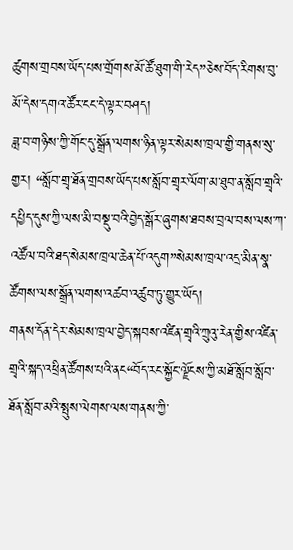ཚུགས་གྲབས་ཡོད་པས་གྲོགས་མོ་ཚོ་ཐུག་གི་རེད”ཅེས་བོད་རིགས་བུ་མོ་དེས་དགའ་ཚོར་ངང་དེ་ལྟར་བཤད།
ཟླ་བ་གཉིས་ཀྱི་གོང་དུ་སྒྲོན་ལགས་ཉིན་ལྟར་སེམས་ཁྲལ་གྱི་གནས་སུ་གྱར། “སློབ་གྲྭ་ཐོན་གྲབས་ཡོད་པས་སློབ་གྲྭར་ལོག་མ་ཐུབ་ན་སློབ་གྲྭའི་དཔྱིད་དུས་ཀྱི་ལས་མི་བསྡུ་བའི་བྱེད་སྒོར་ཞུགས་ཐབས་བྲལ་བས་ལས་ཀ་འཚོལ་བའི་ཐད་སེམས་ཁྲལ་ཆེན་པོ་འདུག”སེམས་ཁྲལ་འདྲ་མིན་སྣ་ཚོགས་ལས་སྒྲོན་ལགས་འཚབ་འཚུབ་ཏུ་གྱུར་ཡོད།
གནས་དོན་དེར་སེམས་ཁྲལ་བྱེད་སྐབས་འཛིན་གྲྭའི་ཀྲུའུ་རེན་གྱིས་འཛིན་གྲྭའི་སྐད་འཕྲིན་ཚོགས་པའི་ནང“བོད་རང་སྐྱོང་ལྗོངས་ཀྱི་མཐོ་སློབ་སློབ་ཐོན་སློབ་མའི་སྤུས་ལེགས་ལས་གནས་ཀྱི་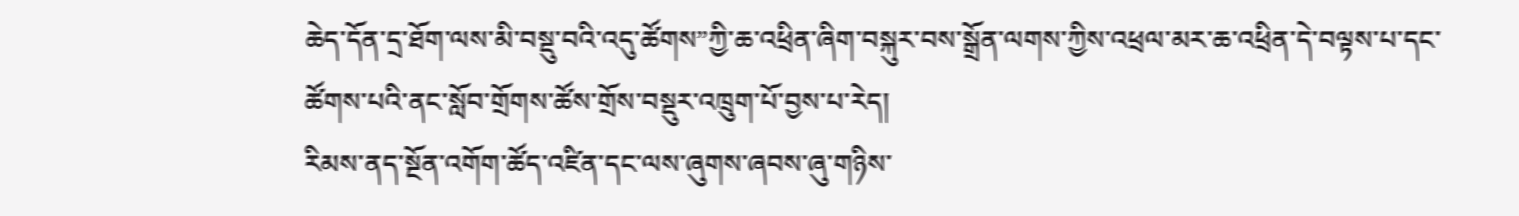ཆེད་དོན་དྲ་ཐོག་ལས་མི་བསྡུ་བའི་འདུ་ཚོགས”ཀྱི་ཆ་འཕྲིན་ཞིག་བསྐུར་བས་སྒྲོན་ལགས་ཀྱིས་འཕྲལ་མར་ཆ་འཕྲིན་དེ་བལྟས་པ་དང་ཚོགས་པའི་ནང་སློབ་གྲོགས་ཚོས་གྲོས་བསྡུར་འཁྲུག་པོ་བྱས་པ་རེད།
རིམས་ནད་སྔོན་འགོག་ཚོད་འཛིན་དང་ལས་ཞུགས་ཞབས་ཞུ་གཉིས་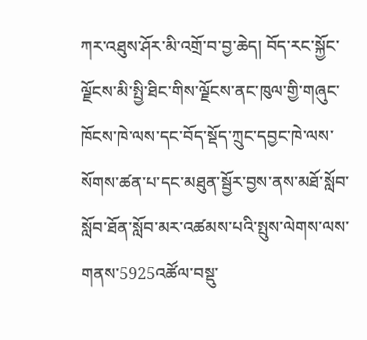ཀར་འཐུས་ཤོར་མི་འགྲོ་བ་བྱ་ཆེད། བོད་རང་སྐྱོང་ལྗོངས་མི་སྤྱི་ཐིང་གིས་ལྗོངས་ནང་ཁུལ་གྱི་གཞུང་ཁོངས་ཁེ་ལས་དང་བོད་སྡོད་ཀྲུང་དབྱང་ཁེ་ལས་སོགས་ཚན་པ་དང་མཐུན་སྦྱོར་བྱས་ནས་མཐོ་སློབ་སློབ་ཐོན་སློབ་མར་འཚམས་པའི་སྤུས་ལེགས་ལས་གནས་5925འཚོལ་བསྡུ་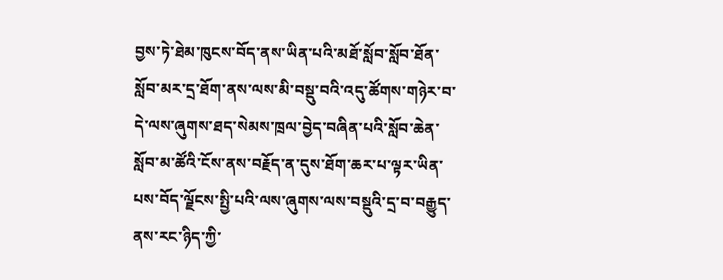བྱས་ཏེ་ཐེམ་ཁུངས་བོད་ནས་ཡིན་པའི་མཐོ་སློབ་སློབ་ཐོན་སློབ་མར་དྲ་ཐོག་ནས་ལས་མི་བསྡུ་བའི་འདུ་ཚོགས་གཉེར་བ་དེ་ལས་ཞུགས་ཐད་སེམས་ཁྲལ་བྱེད་བཞིན་པའི་སློབ་ཆེན་སློབ་མ་ཚོའི་ངོས་ནས་བརྗོད་ན་དུས་ཐོག་ཆར་པ་ལྟར་ཡིན་པས་བོད་ལྗོངས་སྤྱི་པའི་ལས་ཞུགས་ལས་བསྡུའི་དྲ་བ་བརྒྱུད་ནས་རང་ཉིད་ཀྱི་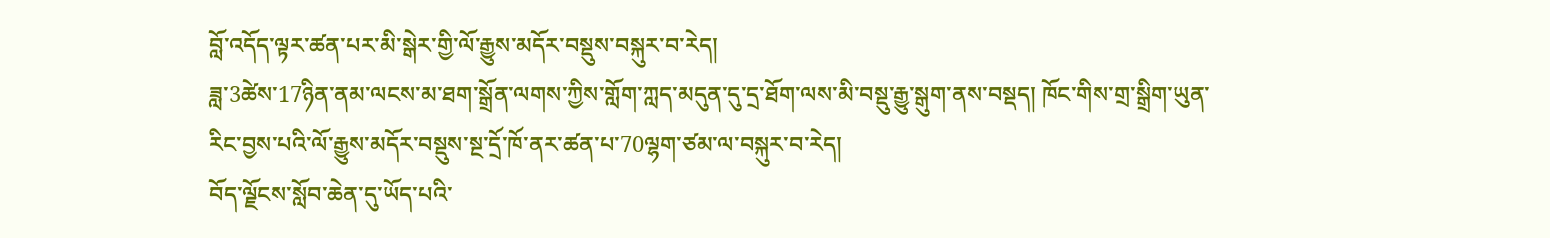བློ་འདོད་ལྟར་ཚན་པར་མི་སྒེར་གྱི་ལོ་རྒྱུས་མདོར་བསྡུས་བསྐུར་བ་རེད།
ཟླ་3ཚེས་17ཉིན་ནམ་ལངས་མ་ཐག་སྒྲོན་ལགས་ཀྱིས་གློག་ཀླད་མདུན་དུ་དྲ་ཐོག་ལས་མི་བསྡུ་རྒྱུ་སྒུག་ནས་བསྡད། ཁོང་གིས་གྲ་སྒྲིག་ཡུན་རིང་བྱས་པའི་ལོ་རྒྱུས་མདོར་བསྡུས་སྔ་དྲོ་ཁོ་ནར་ཚན་པ་70ལྷག་ཙམ་ལ་བསྐུར་བ་རེད།
བོད་ལྗོངས་སློབ་ཆེན་དུ་ཡོད་པའི་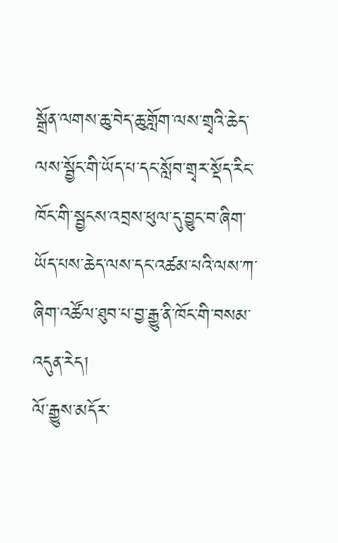སྒྲོན་ལགས་ཆུ་བེད་ཆུ་གློག་ལས་གྲྭའི་ཆེད་ལས་སྦྱོང་གི་ཡོད་པ་དང་སློབ་གྲྭར་སྡོད་རིང་ཁོང་གི་སྦྱངས་འབྲས་ཕུལ་དུ་བྱུང་བ་ཞིག་ཡོད་པས་ཆེད་ལས་དང་འཚམ་པའི་ལས་ཀ་ཞིག་འཚོལ་ཐུབ་པ་བྱ་རྒྱུ་ནི་ཁོང་གི་བསམ་འདུན་རེད།
ལོ་རྒྱུས་མདོར་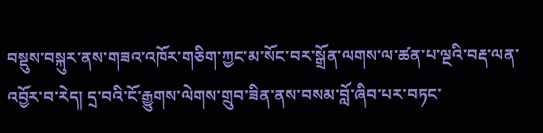བསྡུས་བསྐུར་ནས་གཟའ་འཁོར་གཅིག་ཀྱང་མ་སོང་བར་སྒྲོན་ལགས་ལ་ཚན་པ་ལྔའི་བརྡ་ལན་འབྱོར་བ་རེད། དྲ་བའི་ངོ་རྒྱུགས་ལེགས་གྲུབ་ཟིན་ནས་བསམ་བློ་ཞིབ་པར་བཏང་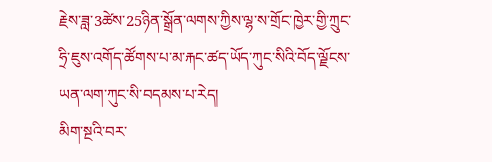རྗེས་ཟླ་3ཚེས་25ཉིན་སྒྲོན་ལགས་ཀྱིས་ལྷ་ས་གྲོང་ཁྱེར་གྱི་ཀྲུང་ཧྲི་ཇུས་འགོད་ཚོགས་པ་མ་རྐང་ཚད་ཡོད་ཀུང་སིའི་བོད་ལྗོངས་ཡན་ལག་ཀུང་སི་བདམས་པ་རེད།
མིག་སྔའི་བར་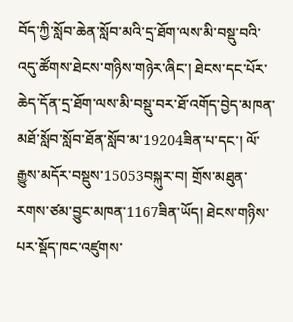བོད་ཀྱི་སློབ་ཆེན་སློབ་མའི་དྲ་ཐོག་ལས་མི་བསྡུ་བའི་འདུ་ཚོགས་ཐེངས་གཉིས་གཉེར་ཞིང་། ཐེངས་དང་པོར་ཆེད་དོན་དྲ་ཐོག་ལས་མི་བསྡུ་བར་ཐོ་འགོད་བྱེད་མཁན་མཐོ་སློབ་སློབ་ཐོན་སློབ་མ་19204ཟིན་པ་དང་། ལོ་རྒྱུས་མདོར་བསྡུས་15053བསྐུར་བ། གྲོས་མཐུན་རགས་ཙམ་བྱུང་མཁན་1167ཟིན་ཡོད། ཐེངས་གཉིས་པར་སྡོད་ཁང་འཛུགས་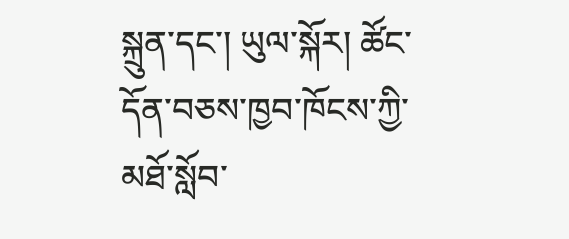སྐྲུན་དང་། ཡུལ་སྐོར། ཚོང་དོན་བཅས་ཁྱབ་ཁོངས་ཀྱི་མཐོ་སློབ་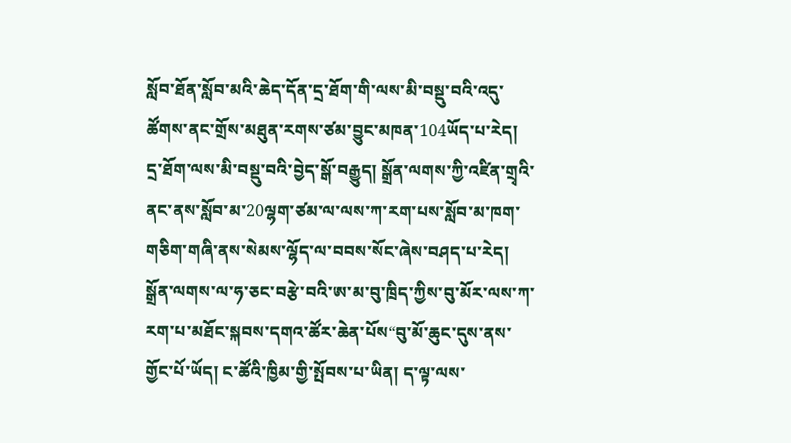སློབ་ཐོན་སློབ་མའི་ཆེད་དོན་དྲ་ཐོག་གི་ལས་མི་བསྡུ་བའི་འདུ་ཚོགས་ནང་གྲོས་མཐུན་རགས་ཙམ་བྱུང་མཁན་104ཡོད་པ་རེད།
དྲ་ཐོག་ལས་མི་བསྡུ་བའི་བྱེད་སྒོ་བརྒྱུད། སྒྲོན་ལགས་ཀྱི་འཛིན་གྲྭའི་ནང་ནས་སློབ་མ་20ལྷག་ཙམ་ལ་ལས་ཀ་རག་པས་སློབ་མ་ཁག་གཅིག་གཞི་ནས་སེམས་ལྷོད་ལ་བབས་སོང་ཞེས་བཤད་པ་རེད།
སྒྲོན་ལགས་ལ་ཧ་ཅང་བརྩེ་བའི་ཨ་མ་བུ་ཁྲིད་ཀྱིས་བུ་མོར་ལས་ཀ་རག་པ་མཐོང་སྐབས་དགའ་ཚོར་ཆེན་པོས“བུ་མོ་ཆུང་དུས་ནས་གྱོང་པོ་ཡོད། ང་ཚོའི་ཁྱིམ་གྱི་སྤོབས་པ་ཡིན། ད་ལྟ་ལས་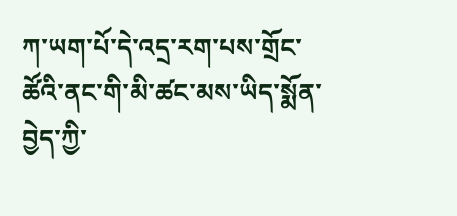ཀ་ཡག་པོ་དེ་འདྲ་རག་པས་གྲོང་ཚོའི་ནང་གི་མི་ཚང་མས་ཡིད་སྨོན་བྱེད་ཀྱི་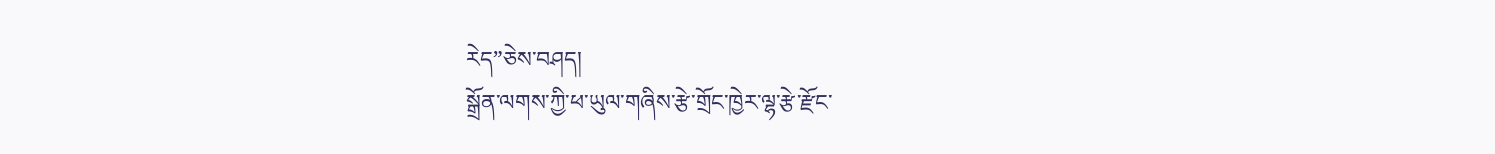རེད”ཅེས་བཤད།
སྒྲོན་ལགས་ཀྱི་ཕ་ཡུལ་གཞིས་རྩེ་གྲོང་ཁྱེར་ལྷ་རྩེ་རྫོང་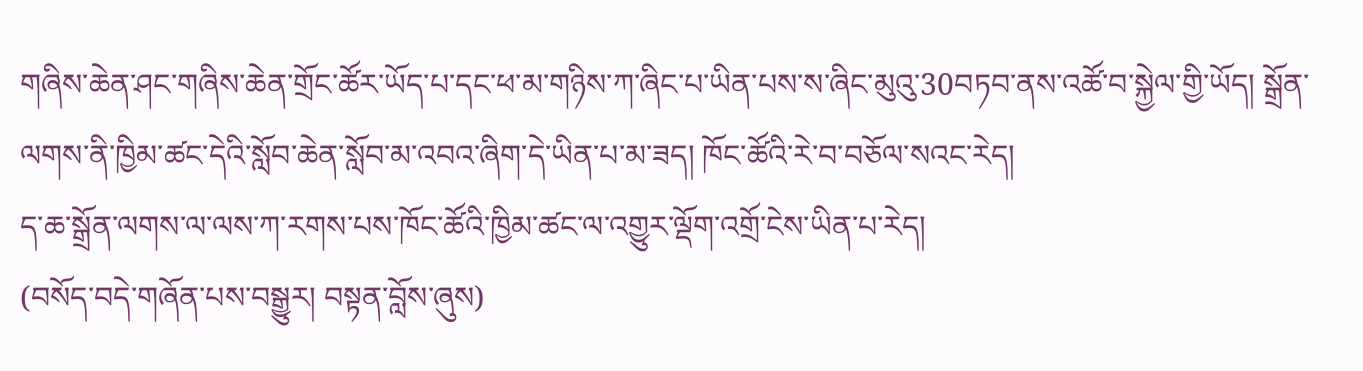གཞིས་ཆེན་ཤང་གཞིས་ཆེན་གྲོང་ཚོར་ཡོད་པ་དང་ཕ་མ་གཉིས་ཀ་ཞིང་པ་ཡིན་པས་ས་ཞིང་མུའུ་30བཏབ་ནས་འཚོ་བ་སྐྱེལ་གྱི་ཡོད། སྒྲོན་ལགས་ནི་ཁྱིམ་ཚང་དེའི་སློབ་ཆེན་སློབ་མ་འབའ་ཞིག་དེ་ཡིན་པ་མ་ཟད། ཁོང་ཚོའི་རེ་བ་བཅོལ་སའང་རེད།
ད་ཆ་སྒྲོན་ལགས་ལ་ལས་ཀ་རགས་པས་ཁོང་ཚོའི་ཁྱིམ་ཚང་ལ་འགྱུར་ལྡོག་འགྲོ་ངེས་ཡིན་པ་རེད།
(བསོད་བདེ་གཞོན་པས་བསྒྱུར། བསྟན་བློས་ཞུས)